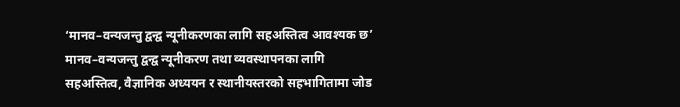‘मानव–वन्यजन्तु द्वन्द्व न्यूनीकरणका लागि सहअस्तित्व आवश्यक छ’
मानव–वन्यजन्तु द्वन्द्व न्यूनीकरण तथा व्यवस्थापनका लागि सहअस्तित्व, वैज्ञानिक अध्ययन र स्थानीयस्तरको सहभागितामा जोड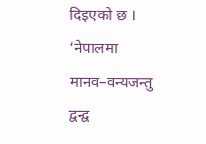दिइएको छ ।
‘नेपालमा मानव–वन्यजन्तु द्वन्द्व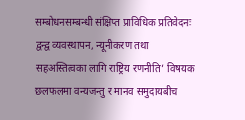सम्बोधनसम्बन्धी संक्षिप्त प्राविधिक प्रतिवेदनः द्वन्द्व व्यवस्थापन, न्यूनीकरण तथा सहअस्तित्वका लागि राष्ट्रिय रणनीति’ विषयक छलफलमा वन्यजन्तु र मानव समुदायबीच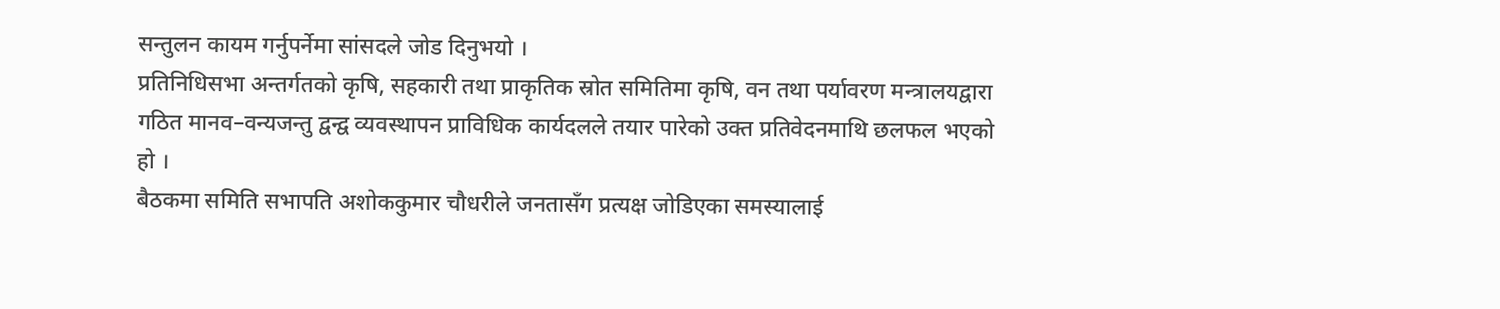सन्तुलन कायम गर्नुपर्नेमा सांसदले जोड दिनुभयो ।
प्रतिनिधिसभा अन्तर्गतको कृषि, सहकारी तथा प्राकृतिक स्रोत समितिमा कृषि, वन तथा पर्यावरण मन्त्रालयद्वारा गठित मानव–वन्यजन्तु द्वन्द्व व्यवस्थापन प्राविधिक कार्यदलले तयार पारेको उक्त प्रतिवेदनमाथि छलफल भएको हो ।
बैठकमा समिति सभापति अशोककुमार चौधरीले जनतासँग प्रत्यक्ष जोडिएका समस्यालाई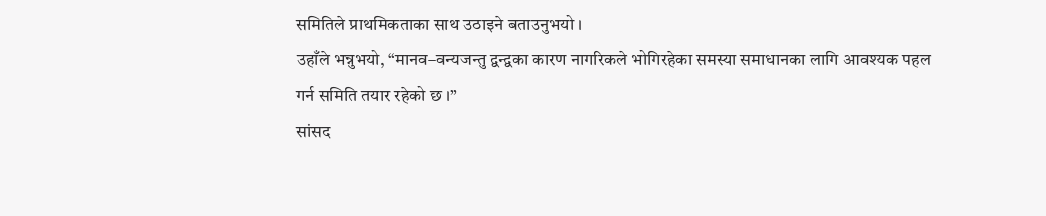समितिले प्राथमिकताका साथ उठाइने बताउनुभयो ।
उहाँले भन्नुभयो, “मानव–वन्यजन्तु द्वन्द्वका कारण नागरिकले भोगिरहेका समस्या समाधानका लागि आवश्यक पहल गर्न समिति तयार रहेको छ ।”
सांसद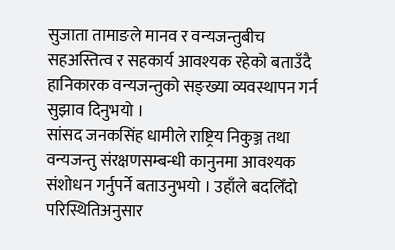सुजाता तामाङले मानव र वन्यजन्तुबीच सहअस्तित्व र सहकार्य आवश्यक रहेको बताउँदै हानिकारक वन्यजन्तुको सङ्ख्या व्यवस्थापन गर्न सुझाव दिनुभयो ।
सांसद जनकसिंह धामीले राष्ट्रिय निकुञ्ज तथा वन्यजन्तु संरक्षणसम्बन्धी कानुनमा आवश्यक संशोधन गर्नुपर्ने बताउनुभयो । उहाँले बदलिँदो परिस्थितिअनुसार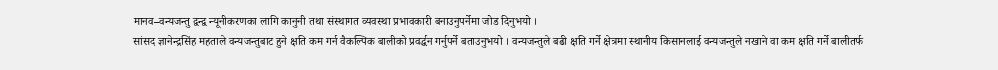मानव–वन्यजन्तु द्वन्द्व न्यूनीकरणका लागि कानुनी तथा संस्थागत व्यवस्था प्रभावकारी बनाउनुपर्नेमा जोड दिनुभयो ।
सांसद ज्ञानेन्द्रसिंह महताले वन्यजन्तुबाट हुने क्षति कम गर्न वैकल्पिक बालीको प्रवर्द्धन गर्नुपर्ने बताउनुभयो । वन्यजन्तुले बढी क्षति गर्ने क्षेत्रमा स्थानीय किसानलाई वन्यजन्तुले नखाने वा कम क्षति गर्ने बालीतर्फ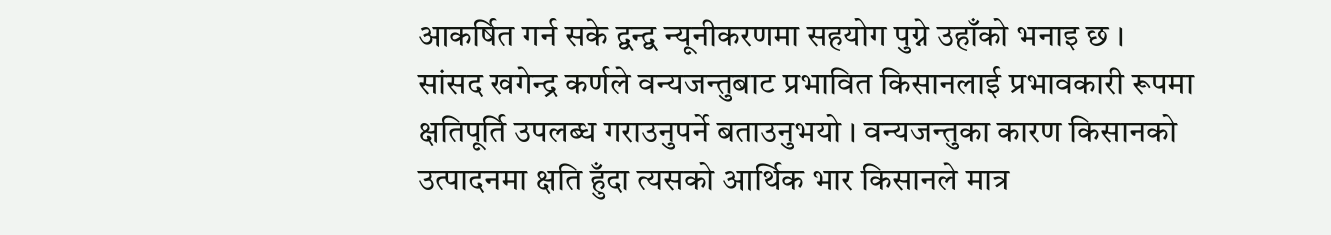आकर्षित गर्न सके द्वन्द्व न्यूनीकरणमा सहयोग पुग्ने उहाँको भनाइ छ ।
सांसद खगेन्द्र कर्णले वन्यजन्तुबाट प्रभावित किसानलाई प्रभावकारी रूपमा क्षतिपूर्ति उपलब्ध गराउनुपर्ने बताउनुभयो । वन्यजन्तुका कारण किसानको उत्पादनमा क्षति हुँदा त्यसको आर्थिक भार किसानले मात्र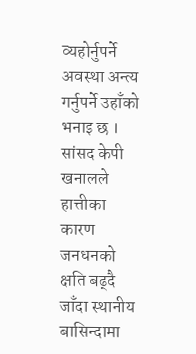व्यहोर्नुपर्ने अवस्था अन्त्य गर्नुपर्ने उहाँको भनाइ छ ।
सांसद केपी खनालले हात्तीका कारण जनधनको क्षति बढ्दै जाँदा स्थानीय बासिन्दामा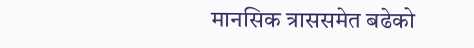मानसिक त्राससमेत बढेको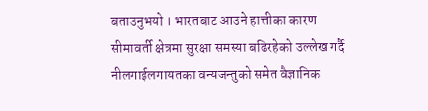बताउनुभयो । भारतबाट आउने हात्तीका कारण सीमावर्ती क्षेत्रमा सुरक्षा समस्या बढिरहेको उल्लेख गर्दै नीलगाईलगायतका वन्यजन्तुको समेत वैज्ञानिक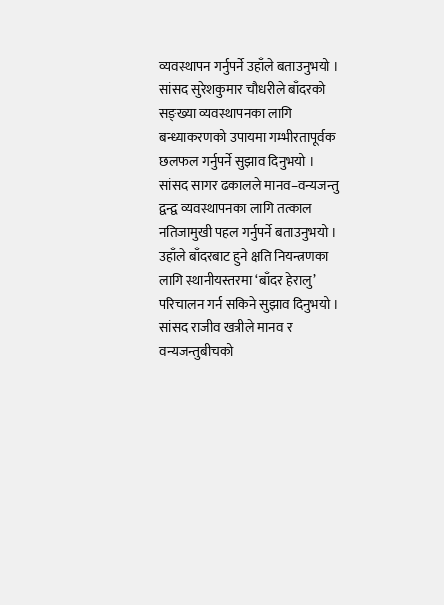व्यवस्थापन गर्नुपर्ने उहाँले बताउनुभयो ।
सांसद सुरेशकुमार चौधरीले बाँदरको सङ्ख्या व्यवस्थापनका लागि बन्ध्याकरणको उपायमा गम्भीरतापूर्वक छलफल गर्नुपर्ने सुझाव दिनुभयो ।
सांसद सागर ढकालले मानव–वन्यजन्तु द्वन्द्व व्यवस्थापनका लागि तत्काल नतिजामुखी पहल गर्नुपर्ने बताउनुभयो । उहाँले बाँदरबाट हुने क्षति नियन्त्रणका लागि स्थानीयस्तरमा ‘बाँदर हेरालु’ परिचालन गर्न सकिने सुझाव दिनुभयो । सांसद राजीव खत्रीले मानव र वन्यजन्तुबीचको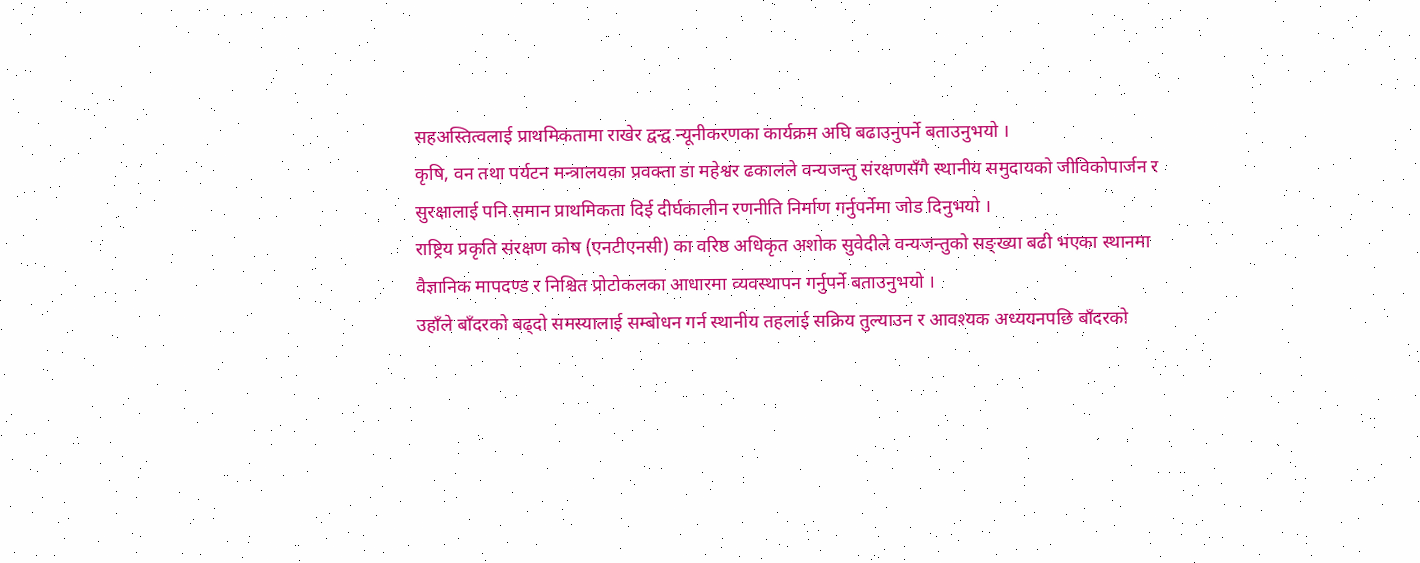सहअस्तित्वलाई प्राथमिकतामा राखेर द्वन्द्व न्यूनीकरणका कार्यक्रम अघि बढाउनुपर्ने बताउनुभयो ।
कृषि, वन तथा पर्यटन मन्त्रालयका प्रवक्ता डा महेश्वर ढकालले वन्यजन्तु संरक्षणसँगै स्थानीय समुदायको जीविकोपार्जन र सुरक्षालाई पनि समान प्राथमिकता दिई दीर्घकालीन रणनीति निर्माण गर्नुपर्नेमा जोड दिनुभयो ।
राष्ट्रिय प्रकृति संरक्षण कोष (एनटीएनसी) का वरिष्ठ अधिकृत अशोक सुवेदीले वन्यजन्तुको सङ्ख्या बढी भएका स्थानमा वैज्ञानिक मापदण्ड र निश्चित प्रोटोकलका आधारमा व्यवस्थापन गर्नुपर्ने बताउनुभयो ।
उहाँले बाँदरको बढ्दो समस्यालाई सम्बोधन गर्न स्थानीय तहलाई सक्रिय तुल्याउन र आवश्यक अध्ययनपछि बाँदरको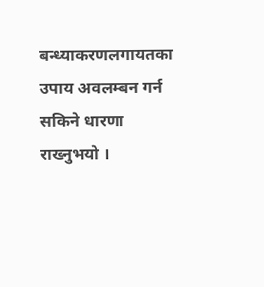बन्ध्याकरणलगायतका उपाय अवलम्बन गर्न सकिने धारणा राख्नुभयो ।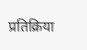प्रतिक्रिया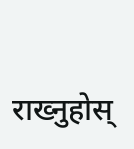राख्नुहोस्